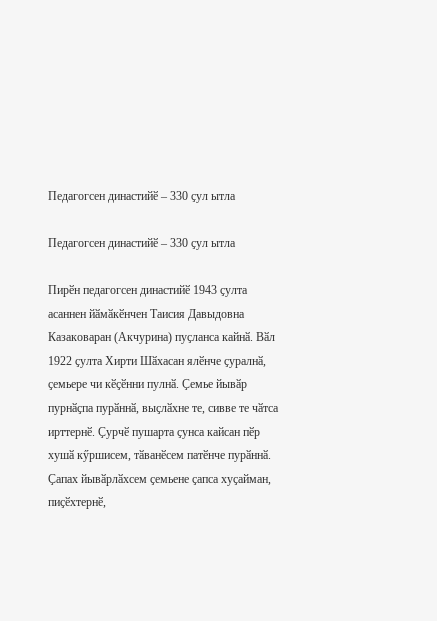Педагогсен династийӗ – 330 ҫул ытла

Педагогсен династийӗ – 330 ҫул ытла

Пирӗн педагогсен династийӗ 1943 ҫулта асаннен йӑмӑкӗнчен Таисия Давыдовна Казаковаран (Акчурина) пуҫланса кайнӑ. Вӑл 1922 ҫулта Хирти Шӑхасан ялӗнче ҫуралнӑ, ҫемьере чи кӗҫӗнни пулнӑ. Ҫемье йывӑр пурнӑҫпа пурӑннӑ, выҫлӑхне те, сивве те чӑтса ирттернӗ. Ҫурчӗ пушарта ҫунса кайсан пӗр хушӑ кӳршисем, тӑванӗсем патӗнче пурӑннӑ. Ҫапах йывӑрлӑхсем ҫемьене ҫапса хуҫайман, пиҫӗхтернӗ,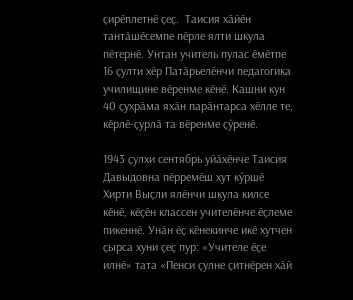ҫирӗплетнӗ ҫеҫ.  Таисия хӑйӗн тантӑшӗсемпе пӗрле ялти шкула пӗтернӗ. Унтан учитель пулас ӗмӗтпе 16 ҫулти хӗр Патӑрьелӗнчи педагогика училищине вӗренме кӗнӗ. Кашни кун 40 ҫухрӑма яхӑн парӑнтарса хӗлле те, кӗрлӗ-ҫурлӑ та вӗренме ҫӳренӗ.

1943 ҫулхи сентябрь уйӑхӗнче Таисия Давыдовна пӗрремӗш хут кӳршӗ Хирти Выҫли ялӗнчи шкула килсе кӗнӗ, кӗҫӗн классен учителӗнче ӗҫлеме пикеннӗ. Унӑн ӗҫ кӗнекинче икӗ хутчен ҫырса хуни ҫеҫ пур: «Учителе ӗҫе илнӗ» тата «Пенси ҫулне ҫитнӗрен хӑй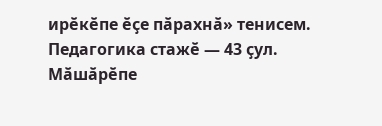ирӗкӗпе ӗҫе пӑрахнӑ» тенисем. Педагогика стажӗ — 43 ҫул. Мӑшӑрӗпе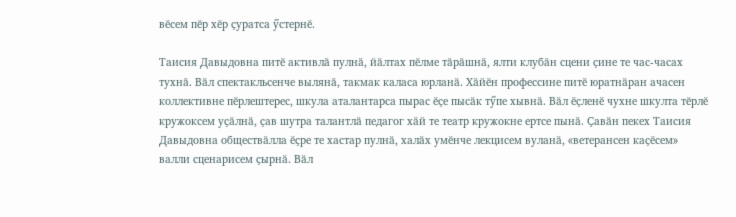вӗсем пӗр хӗр ҫуратса ӳстернӗ.

Таисия Давыдовна питӗ активлӑ пулнӑ, йӑлтах пӗлме тӑрӑшнӑ, ялти клубӑн сцени ҫине те час-часах тухнӑ. Вӑл спектакльсенче вылянӑ, такмак каласа юрланӑ. Хӑйӗн профессине питӗ юратнӑран ачасен коллективне пӗрлештерес, шкула аталантарса пырас ӗҫе пысӑк тӳпе хывнӑ. Вӑл ӗҫленӗ чухне шкулта тӗрлӗ кружоксем уҫӑлнӑ, ҫав шутра талантлӑ педагог хӑй те театр кружокне ертсе пынӑ. Ҫавӑн пекех Таисия Давыдовна обществӑлла ӗҫре те хастар пулнӑ, халӑх умӗнче лекцисем вуланӑ, «ветерансен каҫӗсем» валли сценарисем ҫырнӑ. Вӑл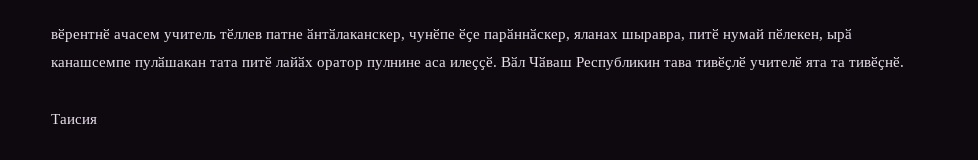вӗрентнӗ ачасем учитель тӗллев патне ӑнтӑлаканскер, чунӗпе ӗҫе парӑннӑскер, яланах шыравра, питӗ нумай пӗлекен, ырӑ канашсемпе пулӑшакан тата питӗ лайӑх оратор пулнине аса илеҫҫӗ. Вӑл Чӑваш Республикин тава тивӗҫлӗ учителӗ ята та тивӗҫнӗ.

Таисия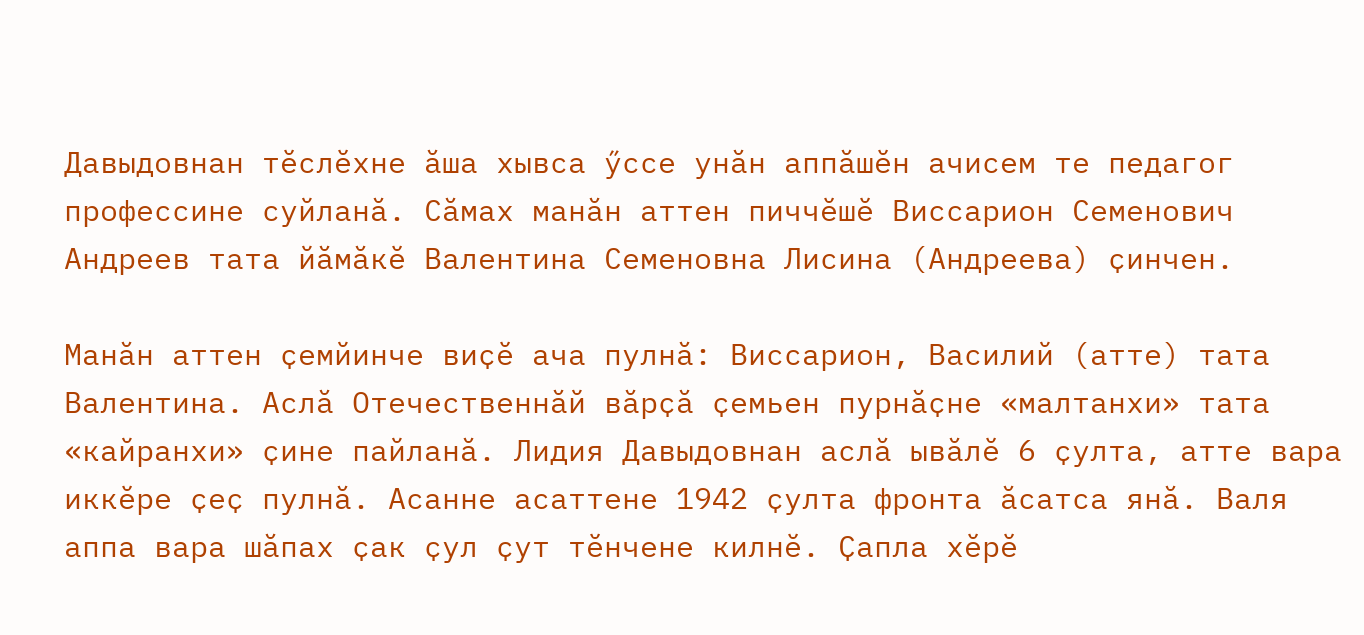Давыдовнан тӗслӗхне ӑша хывса ӳссе унӑн аппӑшӗн ачисем те педагог профессине суйланӑ. Сӑмах манӑн аттен пиччӗшӗ Виссарион Семенович Андреев тата йӑмӑкӗ Валентина Семеновна Лисина (Андреева) ҫинчен.

Манӑн аттен ҫемйинче виҫӗ ача пулнӑ: Виссарион, Василий (атте) тата Валентина. Аслӑ Отечественнӑй вӑрҫӑ ҫемьен пурнӑҫне «малтанхи» тата «кайранхи» ҫине пайланӑ. Лидия Давыдовнан аслӑ ывӑлӗ 6 ҫулта, атте вара иккӗре ҫеҫ пулнӑ. Асанне асаттене 1942 ҫулта фронта ӑсатса янӑ. Валя аппа вара шӑпах ҫак ҫул ҫут тӗнчене килнӗ. Ҫапла хӗрӗ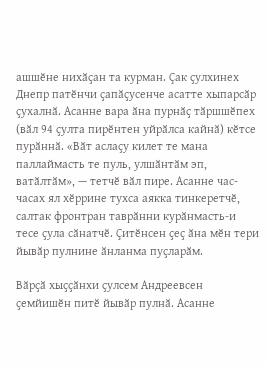ашшӗне нихӑҫан та курман. Ҫак ҫулхинех Днепр патӗнчи ҫапӑҫусенче асатте хыпарсӑр ҫухалнӑ. Асанне вара ӑна пурнӑҫ тӑршшӗпех (вӑл 94 ҫулта пирӗнтен уйрӑлса кайнӑ) кӗтсе пурӑннӑ. «Вӑт аслаҫу килет те мана паллаймасть те пуль, улшӑнтӑм эп, ватӑлтӑм», — тетчӗ вӑл пире. Асанне час-часах ял хӗррине тухса аякка тинкеретчӗ, салтак фронтран таврӑнни курӑнмасть-и тесе ҫула сӑнатчӗ. Ҫитӗнсен ҫеҫ ӑна мӗн тери йывӑр пулнине ӑнланма пуҫларӑм.

Вӑрҫӑ хыҫҫӑнхи ҫулсем Андреевсен ҫемйишӗн питӗ йывӑр пулнӑ. Асанне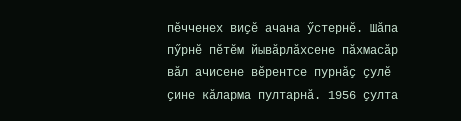пӗчченех виҫӗ ачана ӳстернӗ. Шӑпа пӳрнӗ пӗтӗм йывӑрлӑхсене пӑхмасӑр вӑл ачисене вӗрентсе пурнӑҫ ҫулӗ ҫине кӑларма пултарнӑ. 1956 ҫулта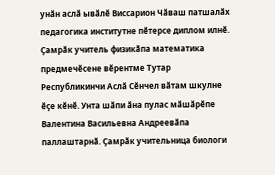унӑн аслӑ ывӑлӗ Виссарион Чӑваш патшалӑх педагогика институтне пӗтерсе диплом илнӗ. Ҫамрӑк учитель физикӑпа математика предмечӗсене вӗрентме Тутар Республикинчи Аслӑ Сӗнчел вӑтам шкулне ӗҫе кӗнӗ. Унта шӑпи ӑна пулас мӑшӑрӗпе Валентина Васильевна Андреевӑпа паллаштарнӑ. Ҫамрӑк учительница биологи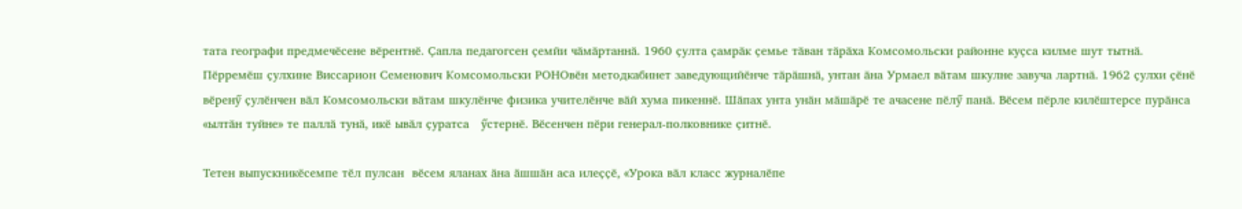тата географи предмечӗсене вӗрентнӗ. Ҫапла педагогсен ҫемйи чӑмӑртаннӑ. 1960 ҫулта ҫамрӑк ҫемье тӑван тӑрӑха Комсомольски районне куҫса килме шут тытнӑ. Пӗрремӗш ҫулхине Виссарион Семенович Комсомольски РОНОвӗн методкабинет заведующийӗнче тӑрӑшнӑ, унтан ӑна Урмаел вӑтам шкулне завуча лартнӑ. 1962 ҫулхи ҫӗнӗ вӗренӳ ҫулӗнчен вӑл Комсомольски вӑтам шкулӗнче физика учителӗнче вӑй хума пикеннӗ. Шӑпах унта унӑн мӑшӑрӗ те ачасене пӗлӳ панӑ. Вӗсем пӗрле килӗштерсе пурӑнса «ылтӑн туйне» те паллӑ тунӑ, икӗ ывӑл ҫуратса   ӳстернӗ. Вӗсенчен пӗри генерал-полковнике ҫитнӗ.

Тетен выпускникӗсемпе тӗл пулсан  вӗсем яланах ӑна ӑшшӑн аса илеҫҫӗ, «Урока вӑл класс журналӗпе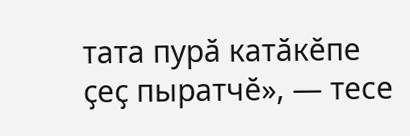тата пурӑ катӑкӗпе ҫеҫ пыратчӗ», — тесе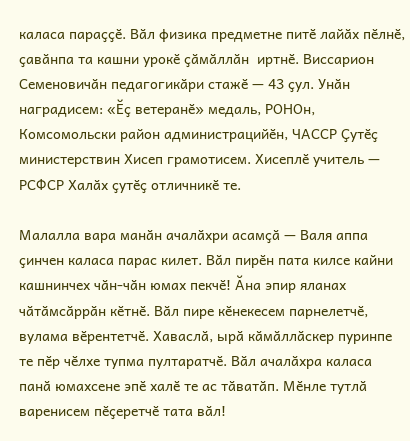каласа параҫҫӗ. Вӑл физика предметне питӗ лайӑх пӗлнӗ, ҫавӑнпа та кашни урокӗ ҫӑмӑллӑн  иртнӗ. Виссарион Семеновичӑн педагогикӑри стажӗ — 43 ҫул. Унӑн наградисем: «Ӗҫ ветеранӗ» медаль, РОНОн, Комсомольски район администрацийӗн, ЧАССР Ҫутӗҫ министерствин Хисеп грамотисем. Хисеплӗ учитель — РСФСР Халӑх ҫутӗҫ отличникӗ те.

Малалла вара манӑн ачалӑхри асамҫӑ — Валя аппа ҫинчен каласа парас килет. Вӑл пирӗн пата килсе кайни кашнинчех чӑн-чӑн юмах пекчӗ! Ӑна эпир яланах чӑтӑмсӑррӑн кӗтнӗ. Вӑл пире кӗнекесем парнелетчӗ, вулама вӗрентетчӗ. Хаваслӑ, ырӑ кӑмӑллӑскер пуринпе те пӗр чӗлхе тупма пултаратчӗ. Вӑл ачалӑхра каласа панӑ юмахсене эпӗ халӗ те ас тӑватӑп. Мӗнле тутлӑ варенисем пӗҫеретчӗ тата вӑл!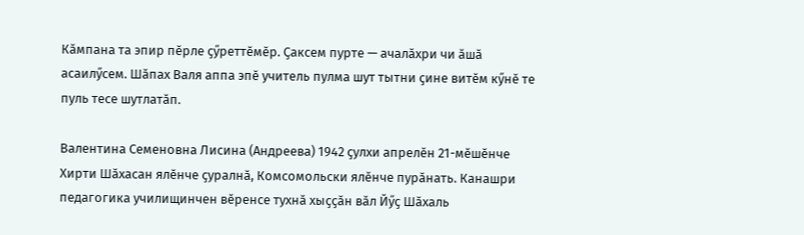Кӑмпана та эпир пӗрле ҫӳреттӗмӗр. Ҫаксем пурте — ачалӑхри чи ӑшӑ асаилӳсем. Шӑпах Валя аппа эпӗ учитель пулма шут тытни ҫине витӗм кӳнӗ те пуль тесе шутлатӑп.

Валентина Семеновна Лисина (Андреева) 1942 ҫулхи апрелӗн 21-мӗшӗнче Хирти Шӑхасан ялӗнче ҫуралнӑ, Комсомольски ялӗнче пурӑнать. Канашри педагогика училищинчен вӗренсе тухнӑ хыҫҫӑн вӑл Йӳҫ Шӑхаль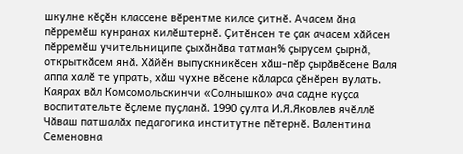шкулне кӗҫӗн классене вӗрентме килсе ҫитнӗ. Ачасем ӑна пӗрремӗш кунранах килӗштернӗ. Ҫитӗнсен те ҫак ачасем хӑйсен пӗрремӗш учительниципе ҫыхӑнӑва татман% ҫырусем ҫырнӑ, открыткӑсем янӑ. Хӑйӗн выпускникӗсен хӑш-пӗр ҫырӑвӗсене Валя аппа халӗ те упрать, хӑш чухне вӗсене кӑларса ҫӗнӗрен вулать. Каярах вӑл Комсомольскинчи «Солнышко» ача садне куҫса воспитательте ӗҫлеме пуҫланӑ. 1990 ҫулта И.Я.Яковлев ячӗллӗ Чӑваш патшалӑх педагогика институтне пӗтернӗ. Валентина Семеновна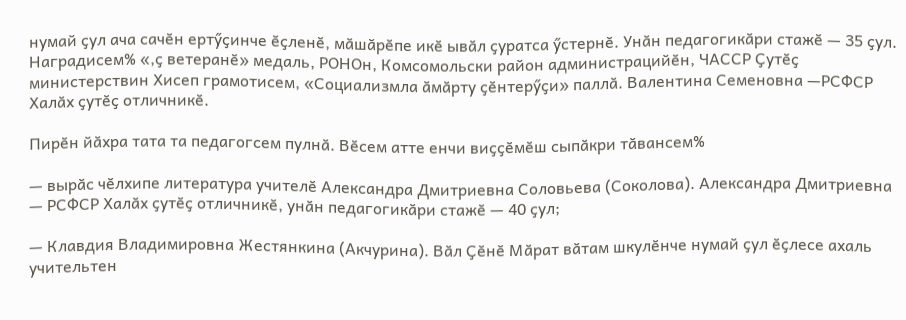нумай ҫул ача сачӗн ертӳҫинче ӗҫленӗ, мӑшӑрӗпе икӗ ывӑл ҫуратса ӳстернӗ. Унӑн педагогикӑри стажӗ — 35 ҫул. Наградисем% «,ҫ ветеранӗ» медаль, РОНОн, Комсомольски район администрацийӗн, ЧАССР Ҫутӗҫ министерствин Хисеп грамотисем, «Социализмла ӑмӑрту ҫӗнтерӳҫи» паллӑ. Валентина Семеновна —РСФСР Халӑх ҫутӗҫ отличникӗ.

Пирӗн йӑхра тата та педагогсем пулнӑ. Вӗсем атте енчи виҫҫӗмӗш сыпӑкри тӑвансем%

— вырӑс чӗлхипе литература учителӗ Александра Дмитриевна Соловьева (Соколова). Александра Дмитриевна — РСФСР Халӑх ҫутӗҫ отличникӗ, унӑн педагогикӑри стажӗ — 40 ҫул;

— Клавдия Владимировна Жестянкина (Акчурина). Вӑл Ҫӗнӗ Мӑрат вӑтам шкулӗнче нумай ҫул ӗҫлесе ахаль учительтен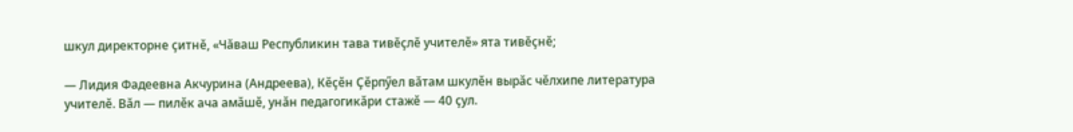шкул директорне ҫитнӗ, «Чӑваш Республикин тава тивӗҫлӗ учителӗ» ята тивӗҫнӗ;

— Лидия Фадеевна Акчурина (Андреева), Кӗҫӗн Ҫӗрпӳел вӑтам шкулӗн вырӑс чӗлхипе литература учителӗ. Вӑл — пилӗк ача амӑшӗ, унӑн педагогикӑри стажӗ — 40 ҫул.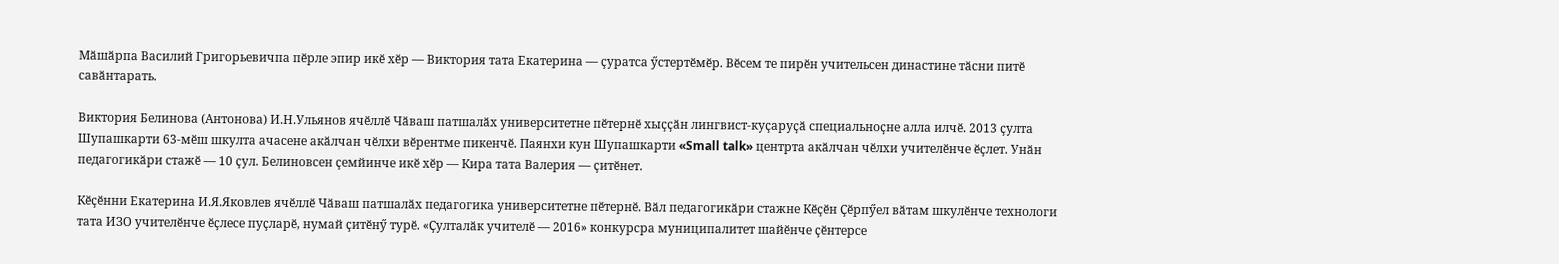Мӑшӑрпа Василий Григорьевичпа пӗрле эпир икӗ хӗр — Виктория тата Екатерина — ҫуратса ӳстертӗмӗр. Вӗсем те пирӗн учительсен династине тӑсни питӗ савӑнтарать.

Виктория Белинова (Антонова) И.Н.Ульянов ячӗллӗ Чӑваш патшалӑх университетне пӗтернӗ хыҫҫӑн лингвист-куҫаруҫӑ специальноҫне алла илчӗ. 2013 ҫулта Шупашкарти 63-мӗш шкулта ачасене акӑлчан чӗлхи вӗрентме пикенчӗ. Паянхи кун Шупашкарти «Small talk» центрта акӑлчан чӗлхи учителӗнче ӗҫлет. Унӑн педагогикӑри стажӗ — 10 ҫул. Белиновсен ҫемйинче икӗ хӗр — Кира тата Валерия — ҫитӗнет.

Кӗҫӗнни Екатерина И.Я.Яковлев ячӗллӗ Чӑваш патшалӑх педагогика университетне пӗтернӗ. Вӑл педагогикӑри стажне Кӗҫӗн Ҫӗрпӳел вӑтам шкулӗнче технологи тата ИЗО учителӗнче ӗҫлесе пуҫларӗ, нумай ҫитӗнӳ турӗ. «Ҫулталӑк учителӗ — 2016» конкурсра муниципалитет шайӗнче ҫӗнтерсе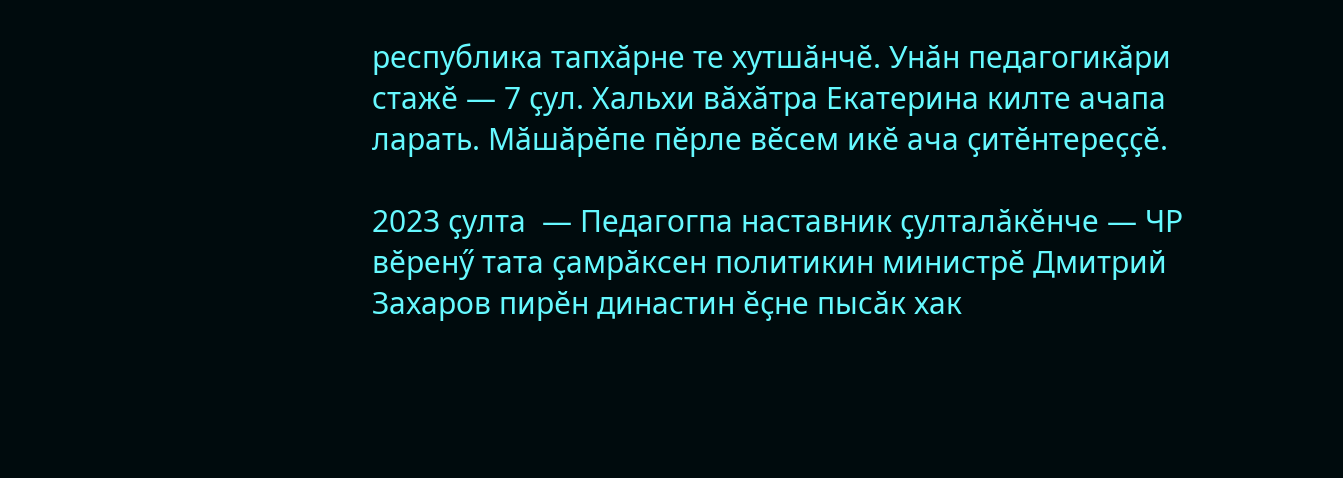республика тапхӑрне те хутшӑнчӗ. Унӑн педагогикӑри стажӗ — 7 ҫул. Хальхи вӑхӑтра Екатерина килте ачапа ларать. Мӑшӑрӗпе пӗрле вӗсем икӗ ача ҫитӗнтереҫҫӗ.

2023 ҫулта  — Педагогпа наставник ҫулталӑкӗнче — ЧР вӗренӳ тата ҫамрӑксен политикин министрӗ Дмитрий Захаров пирӗн династин ӗҫне пысӑк хак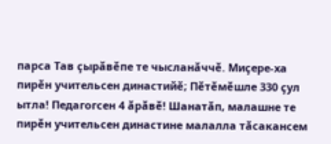парса Тав ҫырӑвӗпе те чысланӑччӗ. Миҫере-ха пирӗн учительсен династийӗ; Пӗтӗмӗшле 330 ҫул ытла! Педагогсен 4 ӑрӑвӗ! Шанатӑп, малашне те пирӗн учительсен династине малалла тӑсакансем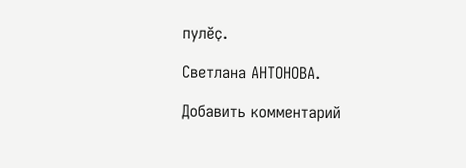пулӗҫ.

Светлана АНТОНОВА.

Добавить комментарий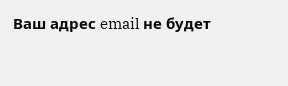Ваш адрес email не будет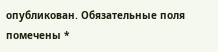опубликован. Обязательные поля помечены *